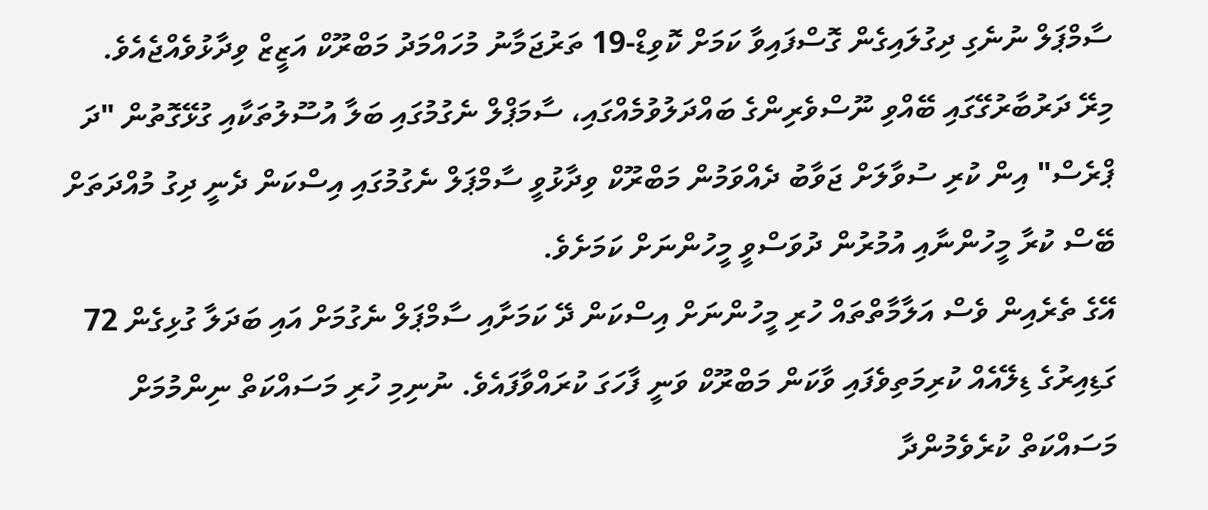ސާމްޕަލް ނުނެގި ދިގުލައިގެން ގޮސްފައިވާ ކަމަށް ކޮވިޑް-19 ތަރުޖަމާނު މުހައްމަދު މަބްރޫކް އަޒީޒް ވިދާޅުވެއްޖެއެވެ.
މިރޭ ދަރުބާރުގޭގައި ބޭއްވި ނޫސްވެރިންގެ ބައްދަލުވުމެއްގައި، ސާމަޕްލް ނެގުމުގައި ބަލާ އުސޫލުތަކާއި ގުޅޭގޮތުން "ދަ ޕްރެސް" އިން ކުރި ސުވާލަށް ޖަވާބު ދެއްވަމުން މަބްރޫކް ވިދާޅުވީ ސާމްޕަލް ނެގުމުގައި އިސްކަން ދެނީ ދިގު މުއްދަތަށް ބޭސް ކުރާ މީހުންނާއި އުމުރުން ދުވަސްވީ މީހުންނަށް ކަމަށެވެ.
އޭގެ ތެރެއިން ވެސް އަލާމާތްތައް ހުރި މީހުންނަށް އިސްކަން ދޭ ކަމަށާއި ސާމްޕަލް ނެގުމަށް އައި ބަދަލާ ގުޅިގެން 72 ގަޑިއިރުގެ ޑިލޭއެއް ކުރިމަތިވެފައި ވާކަން މަބްރޫކް ވަނީ ފާހަގަ ކުރައްވާފައެވެ. ނުނިމި ހުރި މަސައްކަތް ނިންމުމަށް މަސައްކަތް ކުރެވެމުންދާ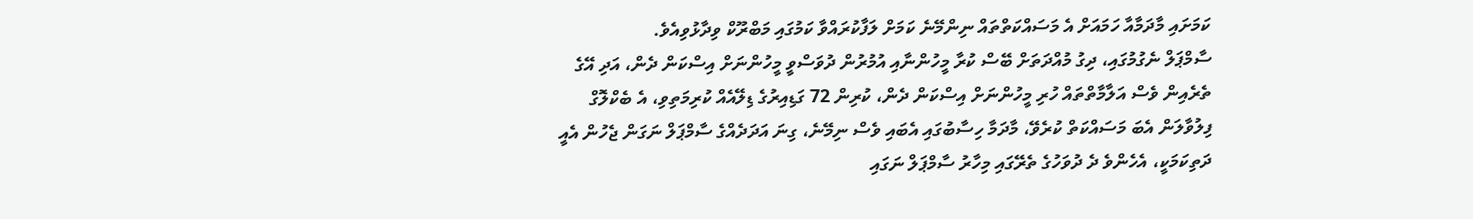ކަމަށައި މާދަމާއާ ހަމައަށް އެ މަސައްކަތްތައް ނިންމޭނެ ކަމަށް ލަފާކުރައްވާ ކަމުގައި މަބްރޫކް ވިދާޅުވިއެވެ.
ސާމްޕަލް ނެގުމުގައި، ދިގު މުއްދަތަށް ބޭސް ކުރާ މީހުންނާއި އުމުރުން ދުވަސްވީ މީހުންނަށް އިސްކަން ދެން، އަދި އޭގެ ތެރެއިން ވެސް އަލާމާތްތައް ހުރި މީހުންނަށް އިސްކަން ދެން، ކުރިން 72 ގަޑިއިރުގެ ޑިލޭއެއް ކުރިމަތިވި، އެ ބެކްލޮގް ފިލުވާލަން އެބަ މަސައްކަތް ކުރެވޭ، މާދަމާ ހިސާބުގައި އެބައި ވެސް ނިމޭނެ، ގިނަ އަދަދެއްގެ ސާމްޕަލް ނަގަން ޖެހުން އެއީ ދަތިކަމަކީ، އެހެންވެ ދެ ދުވަހުގެ ތެރޭގައި މިހާރު ސާމްޕަލް ނަގައި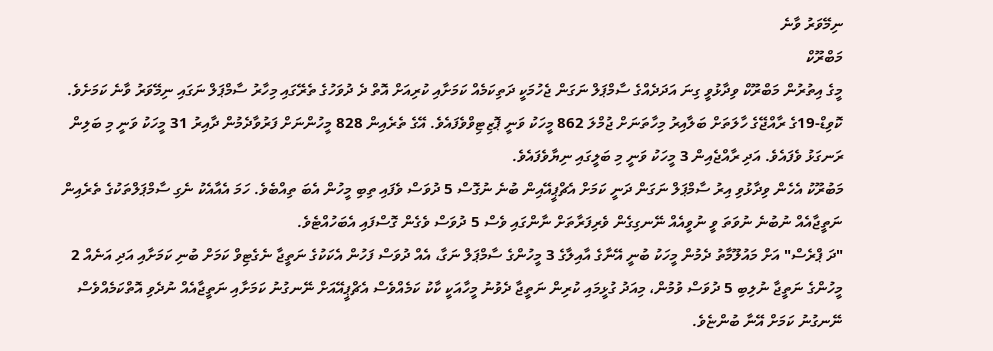ނިމޭވަރު ވާނެ
މަބްރޫކް
މީގެ އިތުރުން މަބްރޫކް ވިދާޅުވީ ގިނަ އަދަދެއްގެ ސާމްޕަލް ނަގަން ޖެހުމަކީ ދަތިކަމެއް ކަމަށާއި ކުރިއަށް އޮތް ދެ ދުވަހުގެ ތެރޭގައި މިހާރު ސާމްޕަލް ނަގައި ނިމޭވަރު ވާނެ ކަމަށެވެ.
ކޮވިޑް-19ގެ ރާއްޖޭގެ ހާލަތަށް ބަލާއިރު މިހާތަނަށް ޖުމްލަ 862 މީހަކު ވަނީ ޕޮޒިޓިވްވެފައެވެ. އޭގެ ތެރެއިން 828 މީހުންނަށް ފަރުވާދެމުން ދާއިރު 31 މީހަކު ވަނީ މި ބަލިން ރަނގަޅު ވެފައެވެ. އަދި ރާއްޖެއިން 3 މީހަކު ވަނީ މި ބަލީގައި ނިޔާވެފައެވެ.
މަބުރޫކު އެހެން ވިދާޅުވި އިރު ސާމްޕަލް ނަގަން ދަނީ ކަމަށް އެޗްޕީއޭއިން ބުނެ ނުގޮސް 5 ދުވަސް ވެފައި ތިބި މީހުން އެބަ ތިއްބެވެ. ހަމަ އެއާއެކު ނެގި ސާމްޕަލްތަކުގެ ތެރެއިން ނަތީޖާއެއް ނުބުނެ ނުވަތަ ވީ ނުވީއެއް ނޭނގިގެން ވެރިފަރާތަށް ނާންގައި ވެސް 5 ދުވަސް ވެގެން ގޮސްފައި އެބަހުއްޓެވެ.
"ދަ ޕްރެސް" އަށް މައުލޫމާތު ދެމުން މީހަކު ބުނީ އޭނާގެ އާއިލާގެ 3 މީހުންގެ ސާމްޕަލް ނަގާ، އެއް ދުވަސް ފަހުން އެކަކުގެ ނަތީޖާ ނެގެޓިވް ކަމަށް ބުނި ކަމަށާއި އަދި އަނެއް 2 މީހުންގެ ނަތީޖާ ނުލިބި 5 ދުވަސް ވުމުން، މިއަދު ގުޅީމައި ކުރިން ނަތީޖާ ދެވުނު މީހާއަކީ ކާކު ކަމެއްވެސް އެޗްޕީއޭއަށް ނޭނގުނު ކަމަށާއި ނަތީޖާއެއް ނުދެވި އޮތްކަމެއްވެސް ނޭނގުނު ކަމަށް އޭނާ ބުންޏެވެ.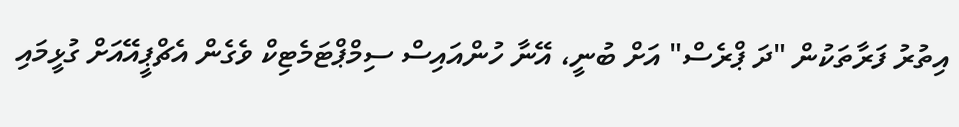އިތުރު ފަރާތަކުން "ދަ ޕްރެސް" އަށް ބުނީ، އޭނާ ހުންއައިސް ސިމްޕްޓަމެޓިކް ވެގެން އެޗްޕީއޭއަށް ގުޅީމައި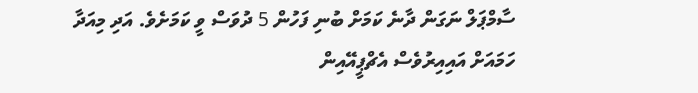ސާމްޕަލް ނަގަން ދާނެ ކަމަށް ބުނި ފަހުން 5 ދުވަސް ވީ ކަމަށެވެ. އަދި މިއަދާ ހަމައަށް އައިއިރުވެސް އެޗްޕީއޭއިން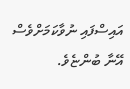އައިސްފައި ނުވާކަމަށްވެސް އޭނާ ބުންޏެވެ.